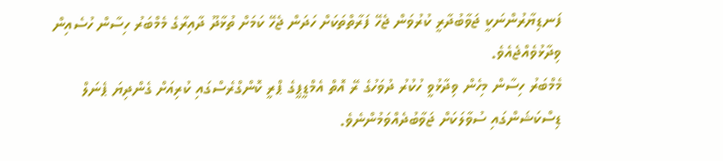ފަނޑިޔާރުންނަކީ ޖަވާބުދާރީ ކުރުވަން ޖެހޭ ފަރާތްތަކަށް ހަދަން ޖެހޭ ކަމަށް ތުޅާދޫ ދާއިރާގެ މެމްބަރު ހިސާން ހުސެއިން ވިދާޅުވެއްޖެއެވެ.
މެމްބަރު ހިސާން މިހެން ވިދާޅުވީ ހުކުރު ދުވަހުގެ ރޭ އޮތް އެމްޑީޕީގެ ޕްރީ ކޮންގްރެސްގައި ކުރިއަށް ގެންދިޔަ ޕެނަލް ޑިސްކަޝަންގައި ސުވާލަކަށް ޖަވާބުދެއްވަމުންނެވެ.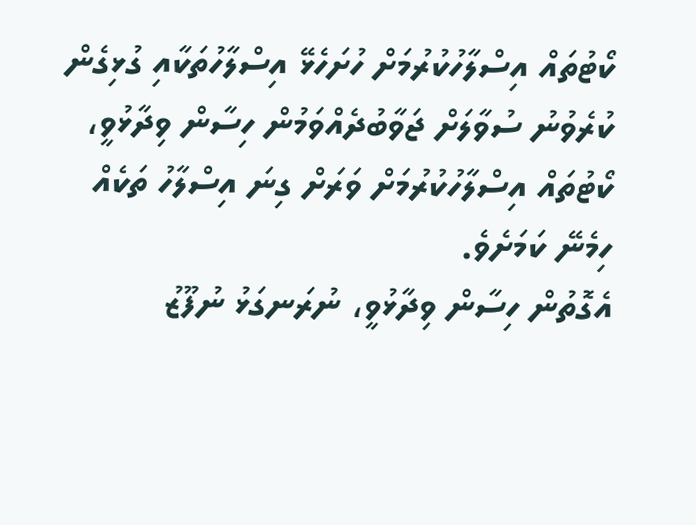ކޯޓުތައް އިސްލާހުކުރުމަށް ހުށަހެޅޭ އިސްލާހުތަކާއި ގުޅިގެން ކުރެވުނު ސުވާލަށް ޖަވާބުދެއްވަމުން ހިސާން ވިދާޅުވީ، ކޯޓުތައް އިސްލާހުކުރުމަށް ވަރަށް ގިނަ އިސްލާހު ތަކެއް ހިމެނޭ ކަމަށެވެ.
އެގޮތުން ހިސާން ވިދާޅުވީ، ނުރަނގަޅު ނުފޫޒު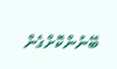ބޭނުންކޮށްގެން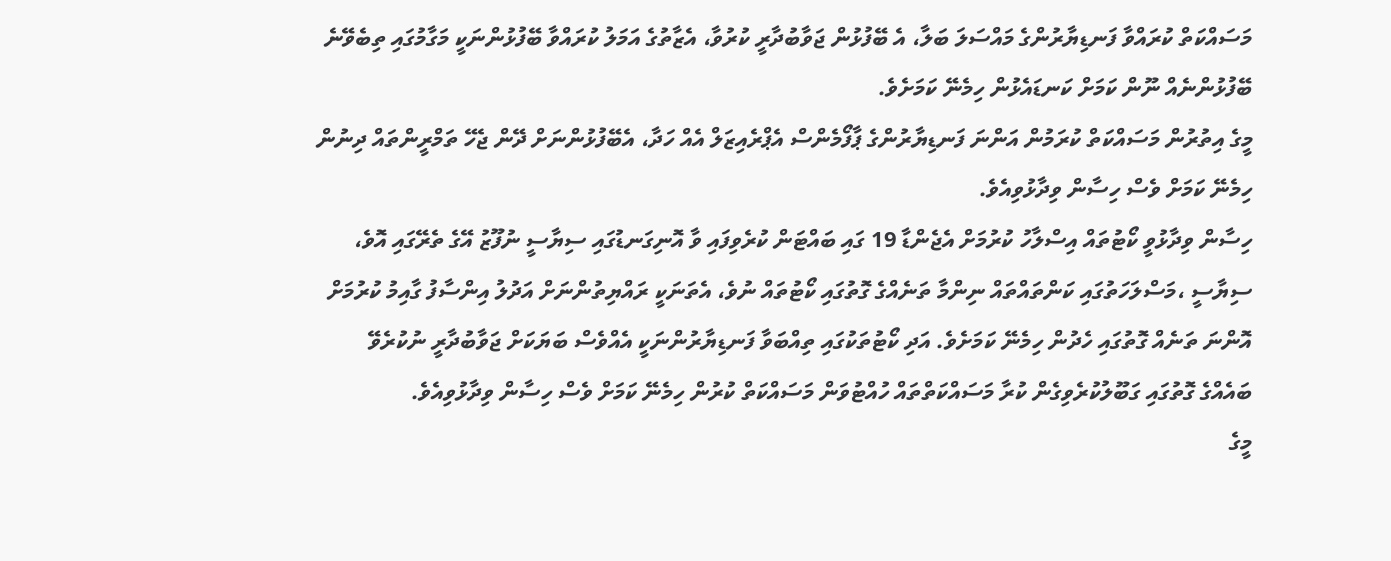މަސައްކަތް ކުރައްވާ ފަނޑިޔާރުންގެ މައްސަލަ ބަލާ، އެ ބޭފުޅުން ޖަވާބުދާރީ ކުރުވާ، އެޒާތުގެ އަމަލު ކުރައްވާ ބޭފުޅުންނަކީ މަގާމުގައި ތިބެވޭނެ ބޭފުޅުންނެއް ނޫން ކަމަށް ކަނޑައެޅުން ހިމެނޭ ކަމަށެވެ.
މީގެ އިތުރުން މަސައްކަތް ކުރަމުން އަންނަ ފަނޑިޔާރުންގެ ޕާފޯމެންސް އެޕްރެއިޒަލް އެއް ހަދާ، އެބޭފުޅުންނަށް ދޭން ޖެހޭ ތަމްރީންތައް ދިނުން ހިމެނޭ ކަމަށް ވެސް ހިސާން ވިދާޅުވިއެވެ.
ހިސާން ވިދާޅުވީ ކޯޓުތައް އިސްލާހު ކުރުމަށް އެޖެންޑާ 19 ގައި ބައްޓަން ކުރެވިފައި ވާ އޮނިގަނޑުގައި ސިޔާސީ ނުފޫޒު އޭގެ ތެރޭގައި އޮވެ، ސިޔާސީ ،މަސްލަހަތުގައި ކަންތައްތައް ނިންމާ ތަނެއްގެ ގޮތުގައި ކޯޓުތައް ނުވެ، އެތަނަކީ ރައްޔިތުންނަށް އަދުލު އިންސާފު ގާއިމު ކުރުމަށް އޮންނަ ތަނެއް ގޮތުގައި ހެދުން ހިމެނޭ ކަމަށެވެ. އަދި ކޯޓުތަކުގައި ތިއްބަވާ ފަނޑިޔާރުންނަކީ އެއްވެސް ބަޔަކަށް ޖަވާބުދާރީ ނުކުރެވޭ ބައެއްގެ ގޮތުގައި ގަބޫލުކުރެވިގެން ކުރާ މަސައްކަތްތައް ހުއްޓުވަން މަސައްކަތް ކުރުން ހިމެނޭ ކަމަށް ވެސް ހިސާން ވިދާޅުވިއެވެ.
މީގެ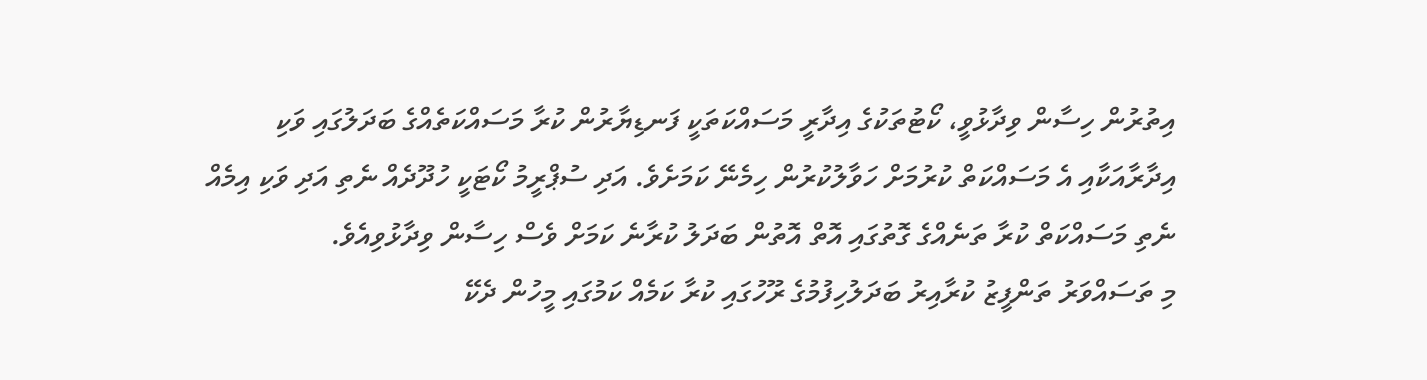އިތުރުން ހިސާން ވިދާޅުވީ، ކޯޓުތަކުގެ އިދާރީ މަސައްކަތަކީ ފަނޑިޔާރުން ކުރާ މަސައްކަތެއްގެ ބަދަލުގައި ވަކި އިދާރާއަކާއި އެ މަސައްކަތް ކުރުމަށް ހަވާލުކުރުން ހިމެނޭ ކަމަށެވެ. އަދި ސުޕްރީމު ކޯޓަކީ ހުދޫދެއް ނެތި އަދި ވަކި އިމެއް ނެތި މަސައްކަތް ކުރާ ތަނެއްގެ ގޮތުގައި އޮތް އޮތުން ބަދަލު ކުރާނެ ކަމަށް ވެސް ހިސާން ވިދާޅުވިއެވެ.
މި ތަސައްވަރު ތަންފީޒު ކުރާއިރު ބަދަލުހިފުމުގެ ރޫހުގައި ކުރާ ކަމެއް ކަމުގައި މީހުން ދެކޭ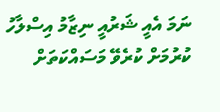ނަމަ އެއީ ޝަރުއީ ނިޒާމު އިސްލާހު ކުރުމަށް ކުރެވޭ މަސައްކަތަށް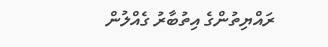ރައްޔިތުންގެ އިތުބާރު ގެއްލުން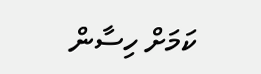ކަމަށް ހިސާން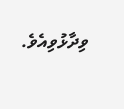ވިދާޅުވިއެވެ.